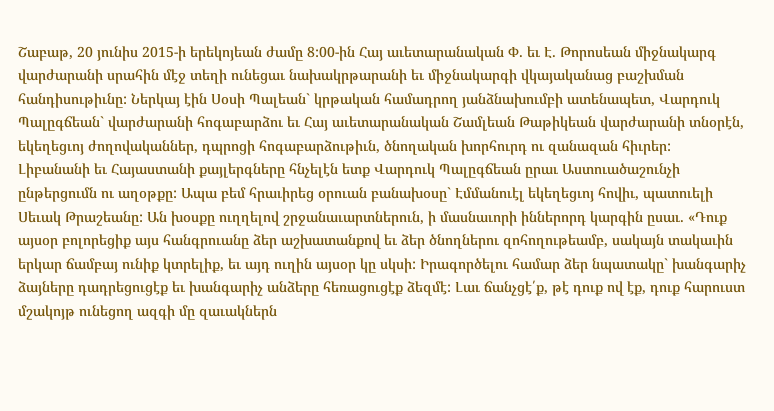Շաբաթ, 20 յունիս 2015-ի երեկոյեան ժամը 8:00-ին Հայ աւետարանական Փ. եւ Է. Թորոսեան միջնակարգ վարժարանի սրահին մէջ տեղի ունեցաւ նախակրթարանի եւ միջնակարգի վկայականաց բաշխման հանդիսութիւնը: Ներկայ էին Սօսի Պալեան` կրթական համադրող յանձնախումբի ատենապետ, Վարդուկ Պալըգճեան` վարժարանի հոգաբարձու եւ Հայ աւետարանական Շամլեան Թաթիկեան վարժարանի տնօրէն, եկեղեցւոյ ժողովականներ, դպրոցի հոգաբարձութիւն, ծնողական խորհուրդ ու զանազան հիւրեր:
Լիբանանի եւ Հայաստանի քայլերգները հնչելէն ետք Վարդուկ Պալըգճեան ըրաւ Աստուածաշունչի ընթերցումն ու աղօթքը: Ապա բեմ հրաւիրեց օրուան բանախօսը` Էմմանուէլ եկեղեցւոյ հովիւ, պատուելի Սեւակ Թրաշեանը: Ան խօսքը ուղղելով շրջանաւարտներուն, ի մասնաւորի իններորդ կարգին ըսաւ. «Դուք այսօր բոլորեցիք այս հանգրուանը ձեր աշխատանքով եւ ձեր ծնողներու զոհողութեամբ, սակայն տակաւին երկար ճամբայ ունիք կտրելիք, եւ այդ ուղին այսօր կը սկսի: Իրագործելու համար ձեր նպատակը` խանգարիչ ձայները դադրեցուցէք եւ խանգարիչ անձերը հեռացուցէք ձեզմէ: Լաւ ճանչցէ՛ք, թէ դուք ով էք, դուք հարուստ մշակոյթ ունեցող ազգի մը զաւակներն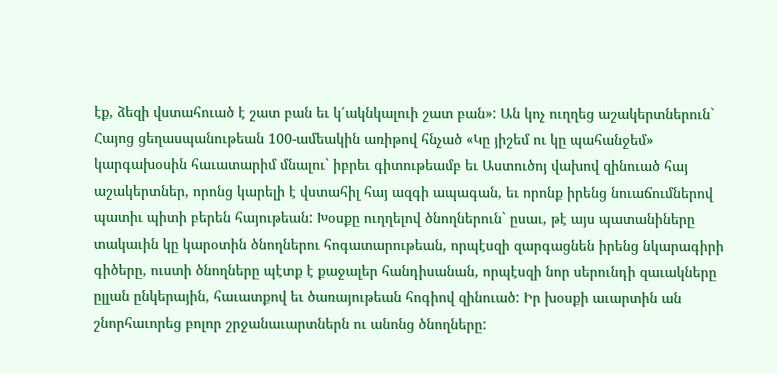էք, ձեզի վստահուած է շատ բան եւ կ՛ակնկալուի շատ բան»: Ան կոչ ուղղեց աշակերտներուն` Հայոց ցեղասպանութեան 100-ամեակին առիթով հնչած «Կը յիշեմ ու կը պահանջեմ» կարգախօսին հաւատարիմ մնալու` իբրեւ գիտութեամբ եւ Աստուծոյ վախով զինուած հայ աշակերտներ, որոնց կարելի է վստահիլ հայ ազգի ապագան, եւ որոնք իրենց նուաճումներով պատիւ պիտի բերեն հայութեան: Խօսքը ուղղելով ծնողներուն` ըսաւ, թէ այս պատանիները տակաւին կը կարօտին ծնողներու հոգատարութեան, որպէսզի զարգացնեն իրենց նկարագիրի գիծերը, ուստի ծնողները պէտք է քաջալեր հանդիսանան, որպէսզի նոր սերունդի զաւակները ըլլան ընկերային, հաւատքով եւ ծառայութեան հոգիով զինուած: Իր խօսքի աւարտին ան շնորհաւորեց բոլոր շրջանաւարտներն ու անոնց ծնողները: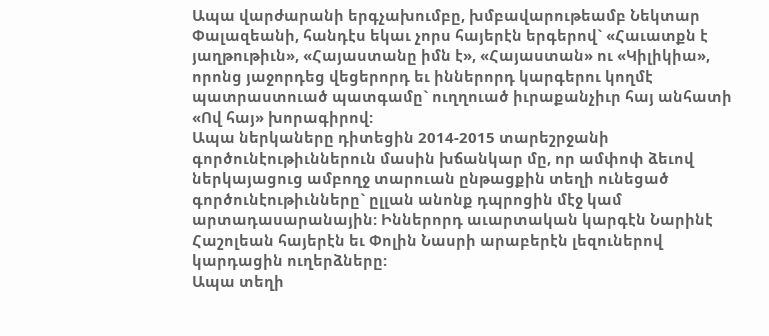Ապա վարժարանի երգչախումբը, խմբավարութեամբ Նեկտար Փալազեանի, հանդէս եկաւ չորս հայերէն երգերով` «Հաւատքն է յաղթութիւն», «Հայաստանը իմն է», «Հայաստան» ու «Կիլիկիա», որոնց յաջորդեց վեցերորդ եւ իններորդ կարգերու կողմէ պատրաստուած պատգամը` ուղղուած իւրաքանչիւր հայ անհատի «Ով հայ» խորագիրով:
Ապա ներկաները դիտեցին 2014-2015 տարեշրջանի գործունէութիւններուն մասին խճանկար մը, որ ամփոփ ձեւով ներկայացուց ամբողջ տարուան ընթացքին տեղի ունեցած գործունէութիւնները` ըլլան անոնք դպրոցին մէջ կամ արտադասարանային: Իններորդ աւարտական կարգէն Նարինէ Հաշոլեան հայերէն եւ Փոլին Նասրի արաբերէն լեզուներով կարդացին ուղերձները:
Ապա տեղի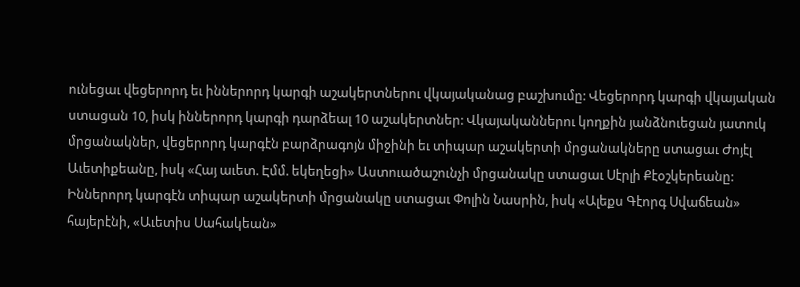ունեցաւ վեցերորդ եւ իններորդ կարգի աշակերտներու վկայականաց բաշխումը: Վեցերորդ կարգի վկայական ստացան 10, իսկ իններորդ կարգի դարձեալ 10 աշակերտներ: Վկայականներու կողքին յանձնուեցան յատուկ մրցանակներ, վեցերորդ կարգէն բարձրագոյն միջինի եւ տիպար աշակերտի մրցանակները ստացաւ Ժոյէլ Աւետիքեանը, իսկ «Հայ աւետ. Էմմ. եկեղեցի» Աստուածաշունչի մրցանակը ստացաւ Սէրլի Քէօշկերեանը: Իններորդ կարգէն տիպար աշակերտի մրցանակը ստացաւ Փոլին Նասրին, իսկ «Ալեքս Գէորգ Սվաճեան» հայերէնի, «Աւետիս Սահակեան»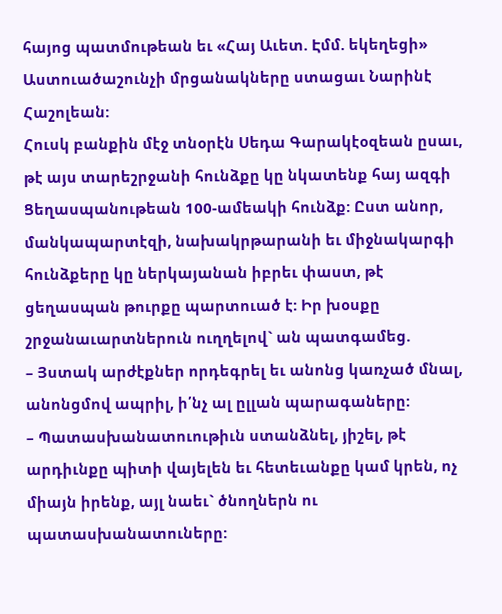հայոց պատմութեան եւ «Հայ Աւետ. Էմմ. եկեղեցի» Աստուածաշունչի մրցանակները ստացաւ Նարինէ Հաշոլեան:
Հուսկ բանքին մէջ տնօրէն Սեդա Գարակէօզեան ըսաւ, թէ այս տարեշրջանի հունձքը կը նկատենք հայ ազգի Ցեղասպանութեան 100-ամեակի հունձք: Ըստ անոր, մանկապարտէզի, նախակրթարանի եւ միջնակարգի հունձքերը կը ներկայանան իբրեւ փաստ, թէ ցեղասպան թուրքը պարտուած է: Իր խօսքը շրջանաւարտներուն ուղղելով` ան պատգամեց.
– Յստակ արժէքներ որդեգրել եւ անոնց կառչած մնալ, անոնցմով ապրիլ, ի՛նչ ալ ըլլան պարագաները:
– Պատասխանատուութիւն ստանձնել, յիշել, թէ արդիւնքը պիտի վայելեն եւ հետեւանքը կամ կրեն, ոչ միայն իրենք, այլ նաեւ` ծնողներն ու պատասխանատուները: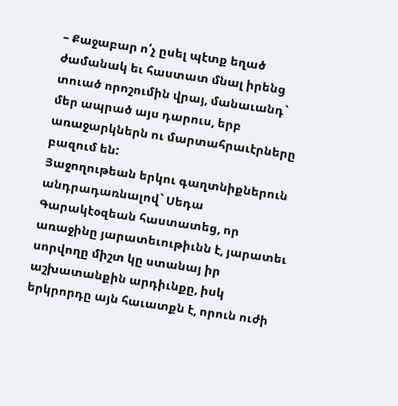– Քաջաբար ո՛չ ըսել պէտք եղած ժամանակ եւ հաստատ մնալ իրենց տուած որոշումին վրայ, մանաւանդ` մեր ապրած այս դարուս, երբ առաջարկներն ու մարտահրաւէրները բազում են:
Յաջողութեան երկու գաղտնիքներուն անդրադառնալով` Սեդա Գարակէօզեան հաստատեց, որ առաջինը յարատեւութիւնն է, յարատեւ սորվողը միշտ կը ստանայ իր աշխատանքին արդիւնքը, իսկ երկրորդը այն հաւատքն է, որուն ուժի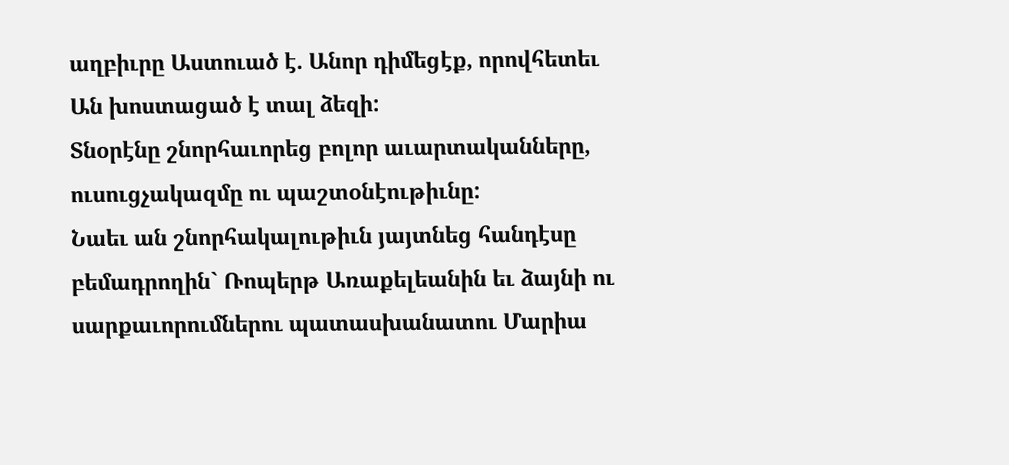աղբիւրը Աստուած է. Անոր դիմեցէք, որովհետեւ Ան խոստացած է տալ ձեզի:
Տնօրէնը շնորհաւորեց բոլոր աւարտականները, ուսուցչակազմը ու պաշտօնէութիւնը:
Նաեւ ան շնորհակալութիւն յայտնեց հանդէսը բեմադրողին` Ռոպերթ Առաքելեանին եւ ձայնի ու սարքաւորումներու պատասխանատու Մարիա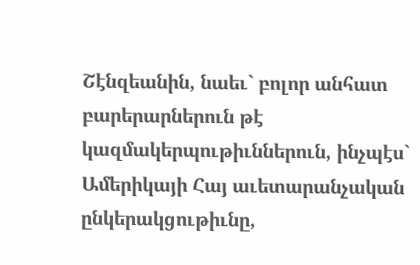Շէնզեանին, նաեւ` բոլոր անհատ բարերարներուն թէ կազմակերպութիւններուն, ինչպէս` Ամերիկայի Հայ աւետարանչական ընկերակցութիւնը,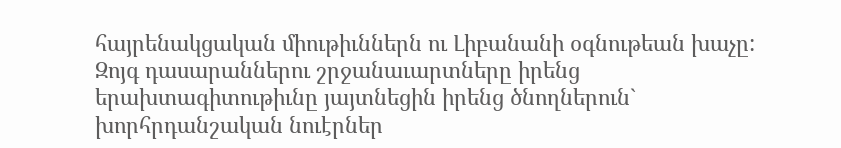հայրենակցական միութիւններն ու Լիբանանի օգնութեան խաչը:
Զոյգ դասարաններու շրջանաւարտները իրենց երախտագիտութիւնը յայտնեցին իրենց ծնողներուն` խորհրդանշական նուէրներ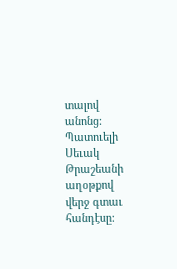տալով անոնց: Պատուելի Սեւակ Թրաշեանի աղօթքով վերջ գտաւ հանդէսը: